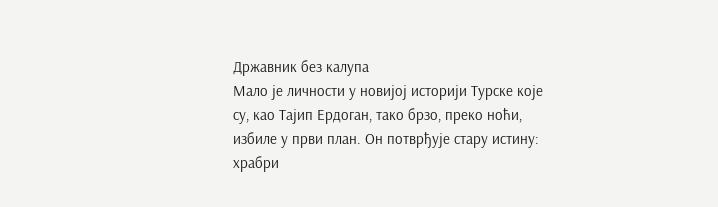Државник без калупа
Мало је личности у новијој историји Турске које су, као Тајип Ердоган, тако брзо, преко ноћи, избиле у први план. Он потврђује стару истину: храбри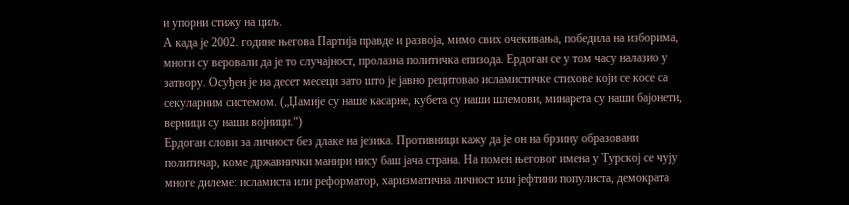и упорни стижу на циљ.
А када је 2002. године његова Партија правде и развоја, мимо свих очекивања, победила на изборима, многи су веровали да је то случајност, пролазна политичка епизода. Ердоган се у том часу налазио у затвору. Осуђен је на десет месеци зато што је јавно рецитовао исламистичке стихове који се косе са секуларним системом. („Џамије су наше касарне, кубета су наши шлемови, минарета су наши бајонети, верници су наши војници.“)
Ердоган слови за личност без длаке на језика. Противници кажу да је он на брзину образовани политичар, коме државнички манири нису баш јача страна. На помен његовог имена у Турској се чују многе дилеме: исламиста или реформатор, харизматична личност или јефтини популиста, демократа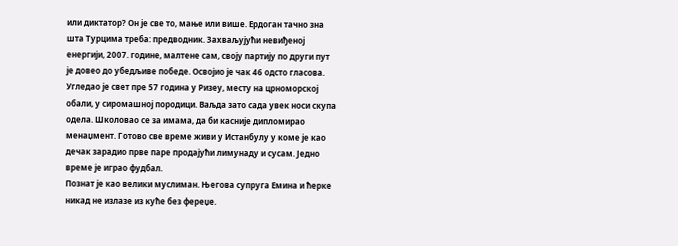или диктатор? Он је све то, мање или више. Ердоган тачно зна шта Турцима треба: предводник. Захваљујући невиђеној енергији, 2007. године, малтене сам, своју партију по други пут је довео до убедљиве победе. Освојио је чак 46 одсто гласова.
Угледао је свет пре 57 година у Ризеу, месту на црноморској обали, у сиромашној породици. Ваљда зато сада увек носи скупа одела. Школовао се за имама, да би касније дипломирао менаџмент. Готово све време живи у Истанбулу у коме је као дечак зарадио прве паре продајући лимунаду и сусам. Једно време је играо фудбал.
Познат је као велики муслиман. Његова супруга Емина и ћерке никад не излазе из куће без фереџе.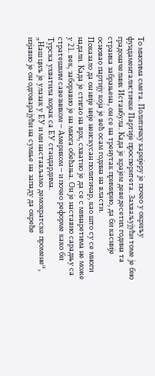То многима смета. Политичку каријеру је почео у окриљу фундаменталистичке Партије просперитета. Захваљујући томе је био градоначелник Истанбула. Када је крајем деведесетих година та странка забрањена, он се на тренутак примирио, да би касније основао партију која је већ осам година на власти.
Показало да он није није неискусан политичар, као што су се многи надали. Када је стигао на врх, схватио је да се с минаретима не може у 21. век, заборавио је на многа обећања. Он је наставио сарадњу са стратешким савезником – Америком – и почео реформе како би Турска ухватила корак са ЕУ стандардима.
„Наш циљ је улазак у ЕУ и ми настављамо демократске промене“, изјавио је он одговарајући на сумње на западу да окреће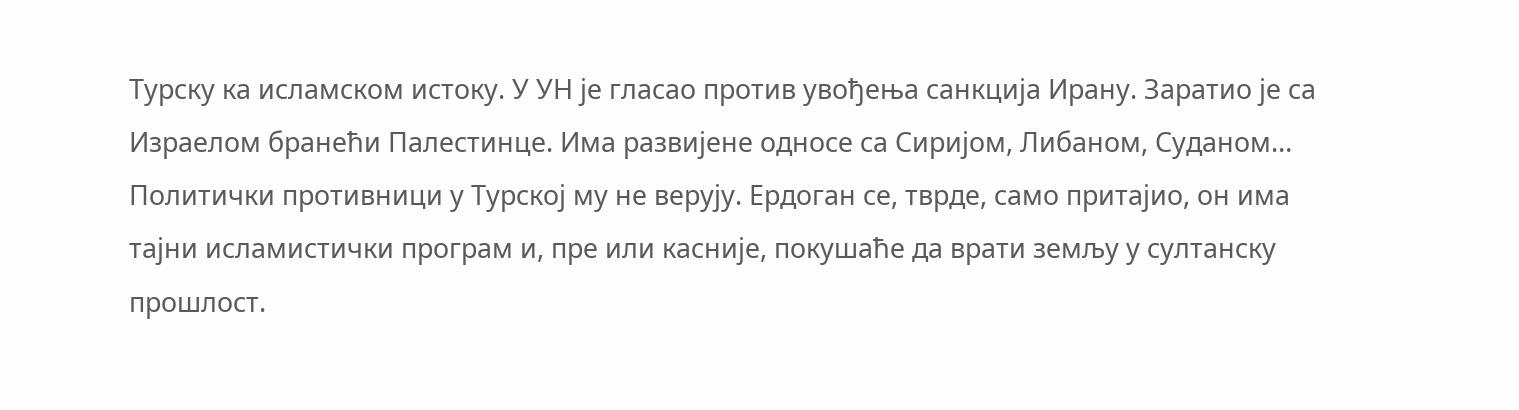Турску ка исламском истоку. У УН је гласао против увођења санкција Ирану. Заратио је са Израелом бранећи Палестинце. Има развијене односе са Сиријом, Либаном, Суданом…
Политички противници у Турској му не верују. Ердоган се, тврде, само притајио, он има тајни исламистички програм и, пре или касније, покушаће да врати земљу у султанску прошлост.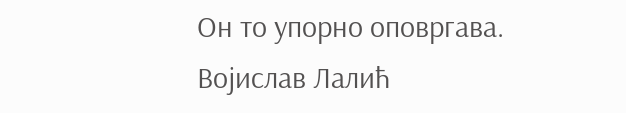Он то упорно оповргава.
Војислав Лалић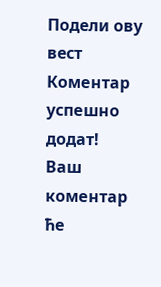Подели ову вест
Комeнтар успeшно додат!
Ваш комeнтар ћe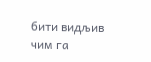бити видљив чим га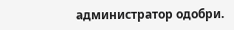администратор одобри.